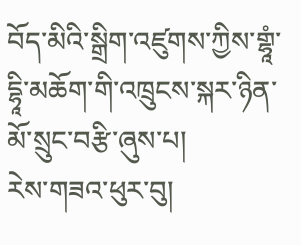བོད་མིའི་སྒྲིག་འཛུགས་ཀྱིས་གྷཱཾ་དྷཱི་མཆོག་གི་འཁྲུངས་སྐར་ཉིན་མོ་སྲུང་བརྩི་ཞུས་པ།
རེས་གཟའ་ཕུར་བུ།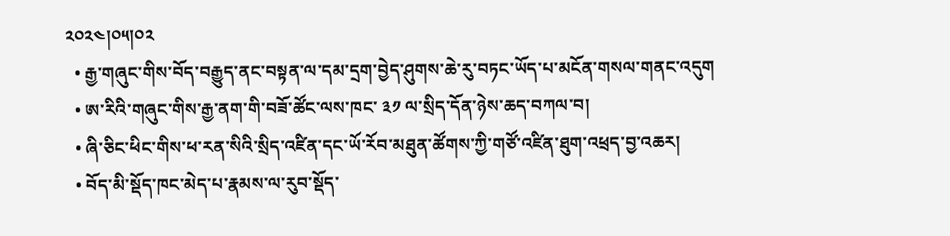༢༠༢༤།༠༥།༠༢
  • རྒྱ་གཞུང་གིས་བོད་བརྒྱུད་ནང་བསྟན་ལ་དམ་དྲག་བྱེད་ཤུགས་ཆེ་རུ་བཏང་ཡོད་པ་མངོན་གསལ་གནང་འདུག
  • ཨ་རིའི་གཞུང་གིས་རྒྱ་ནག་གི་བཟོ་ཚོང་ལས་ཁང་ ༣༡ ལ་སྲིད་དོན་ཉེས་ཆད་བཀལ་བ།
  • ཞི་ཅིང་ཕིང་གིས་ཕ་རན་སིའི་སྲིད་འཛིན་དང་ཡོ་རོབ་མཐུན་ཚོགས་ཀྱི་གཙོ་འཛིན་ཐུག་འཕྲད་བྱ་འཆར།
  • བོད་མི་སྡོད་ཁང་མེད་པ་རྣམས་ལ་རུབ་སྡོད་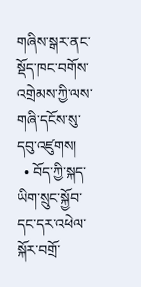གཞིས་སྒར་ནང་སྡོད་ཁང་བགོས་འགྲེམས་ཀྱི་ལས་གཞི་དངོས་སུ་དབུ་འཛུགས།
  • བོད་ཀྱི་སྐད་ཡིག་སྲུང་སྐྱོབ་དང་དར་འཕེལ་སྐོར་བགྲོ་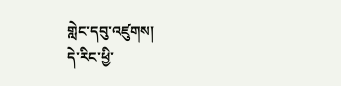གླེང་དབུ་འཛུགས།
དེ་རིང་ཕྱི་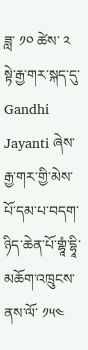ཟླ་ ༡༠ ཚེས་ ༢ སྟེ་རྒྱ་གར་སྐད་དུ་ Gandhi Jayanti ཞེས་རྒྱ་གར་གྱི་མེས་པོ་དམ་པ་བདག་ཉིད་ཆེན་པོ་གྷཱཾ་དྷཱི་མཆོག་འཁྲུངས་ནས་ལོ་ ༡༥༤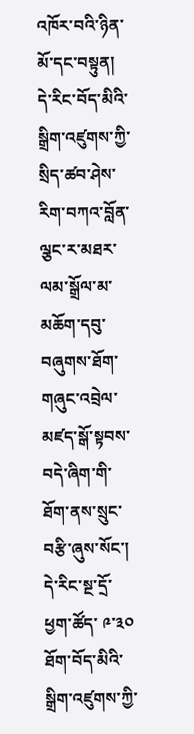འཁོར་བའི་ཉིན་མོ་དང་བསྟུན། དེ་རིང་བོད་མིའི་སྒྲིག་འཛུགས་ཀྱི་སྲིད་ཚབ་ཤེས་རིག་བཀའ་བློན་ལྕང་ར་མཐར་ལམ་སྒྲོལ་མ་མཆོག་དབུ་བཞུགས་ཐོག་གཞུང་འབྲེལ་མཛད་སྒོ་སྟབས་བདེ་ཞིག་གི་ཐོག་ནས་སྲུང་བརྩི་ཞུས་སོང་།
དེ་རིང་སྔ་དྲོ་ཕྱག་ཚོད་ ༩་༣༠ ཐོག་བོད་མིའི་སྒྲིག་འཛུགས་ཀྱི་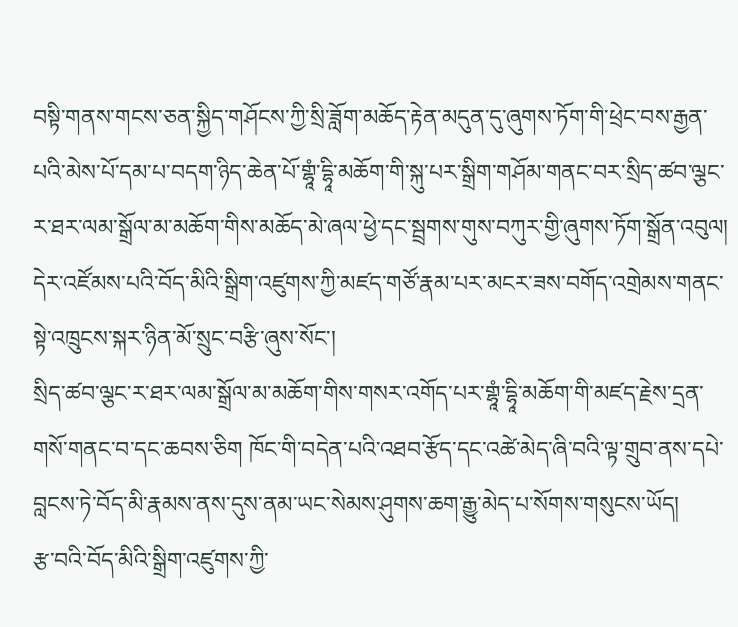བསྟི་གནས་གངས་ཅན་སྐྱིད་གཤོངས་ཀྱི་སྲི་ཟློག་མཆོད་རྟེན་མདུན་དུ་ཞུགས་ཏོག་གི་ཕྲེང་བས་རྒྱན་པའི་མེས་པོ་དམ་པ་བདག་ཉིད་ཆེན་པོ་གྷཱཾ་དྷཱི་མཆོག་གི་སྐུ་པར་སྒྲིག་གཤོམ་གནང་བར་སྲིད་ཚབ་ལྕང་ར་ཐར་ལམ་སྒྲོལ་མ་མཆོག་གིས་མཆོད་མེ་ཞལ་ཕྱེ་དང་སྦྲགས་གུས་བཀུར་གྱི་ཞུགས་ཏོག་སྒྲོན་འབུལ། དེར་འཛོམས་པའི་བོད་མིའི་སྒྲིག་འཛུགས་ཀྱི་མཛད་གཙོ་རྣམ་པར་མངར་ཟས་བགོད་འགྲེམས་གནང་སྟེ་འཁྲུངས་སྐར་ཉིན་མོ་སྲུང་བརྩི་ཞུས་སོང་།
སྲིད་ཚབ་ལྕང་ར་ཐར་ལམ་སྒྲོལ་མ་མཆོག་གིས་གསར་འགོད་པར་གྷཱཾ་དྷཱི་མཆོག་གི་མཛད་རྗེས་དྲན་གསོ་གནང་བ་དང་ཆབས་ཅིག ཁོང་གི་བདེན་པའི་འཐབ་རྩོད་དང་འཚེ་མེད་ཞི་བའི་ལྟ་གྲུབ་ནས་དཔེ་བླངས་ཏེ་བོད་མི་རྣམས་ནས་དུས་ནམ་ཡང་སེམས་ཤུགས་ཆག་རྒྱུ་མེད་པ་སོགས་གསུངས་ཡོད།
རྩ་བའི་བོད་མིའི་སྒྲིག་འཛུགས་ཀྱི་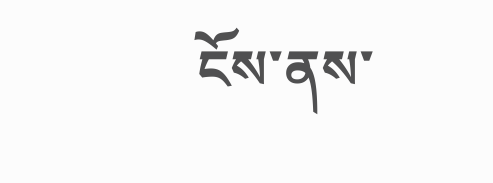ངོས་ནས་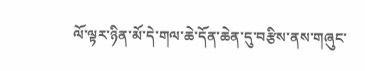ལོ་ལྟར་ཉིན་མོ་དེ་གལ་ཆེ་དོན་ཆེན་དུ་བརྩིས་ནས་གཞུང་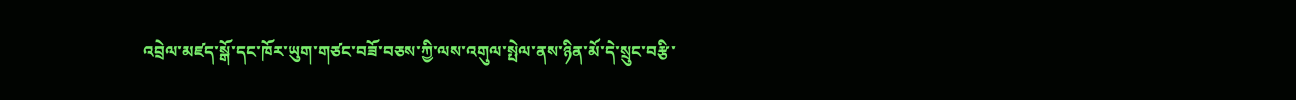འབྲེལ་མཛད་སྒོ་དང་ཁོར་ཡུག་གཙང་བཟོ་བཅས་ཀྱི་ལས་འགུལ་སྤེལ་ནས་ཉིན་མོ་དེ་སྲུང་བརྩི་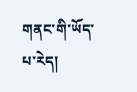གནང་གི་ཡོད་པ་རེད།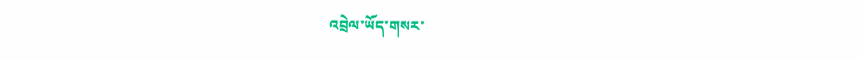འབྲེལ་ཡོད་གསར་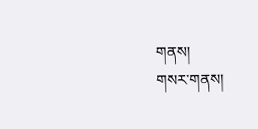གནས།
གསར་གནས།